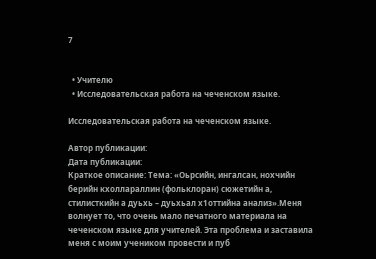7


  • Учителю
  • Исследовательская работа на чеченском языке.

Исследовательская работа на чеченском языке.

Автор публикации:
Дата публикации:
Краткое описание: Тема: «Оьрсийн, ингалсан, нохчийн берийн кхоллараллин (фольклоран) сюжетийн а, стилисткийн а дуьхь – дуьхьал х1оттийна анализ».Меня волнует то, что очень мало печатного материала на чеченском языке для учителей. Эта проблема и заставила меня с моим учеником провести и пуб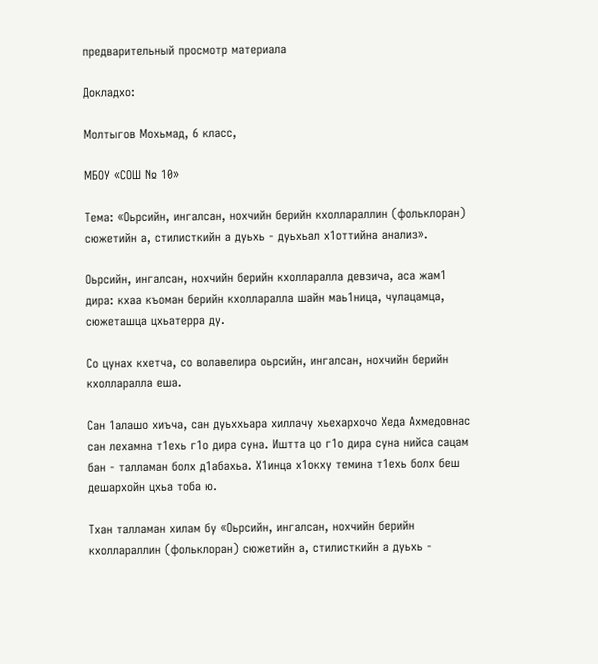предварительный просмотр материала

Докладхо:

Молтыгов Мохьмад, 6 класс,

МБОУ «СОШ № 10»

Тема: «Оьрсийн, ингалсан, нохчийн берийн кхоллараллин (фольклоран) сюжетийн а, стилисткийн а дуьхь - дуьхьал х1оттийна анализ».

Оьрсийн, ингалсан, нохчийн берийн кхолларалла девзича, аса жам1 дира: кхаа къоман берийн кхолларалла шайн маь1ница, чулацамца, сюжеташца цхьатерра ду.

Со цунах кхетча, со волавелира оьрсийн, ингалсан, нохчийн берийн кхолларалла еша.

Сан 1алашо хиъча, сан дуьххьара хиллачу хьехархочо Хеда Ахмедовнас сан лехамна т1ехь г1о дира суна. Иштта цо г1о дира суна нийса сацам бан - талламан болх д1абахьа. Х1инца х1окху темина т1ехь болх беш дешархойн цхьа тоба ю.

Тхан талламан хилам бу «Оьрсийн, ингалсан, нохчийн берийн кхоллараллин (фольклоран) сюжетийн а, стилисткийн а дуьхь -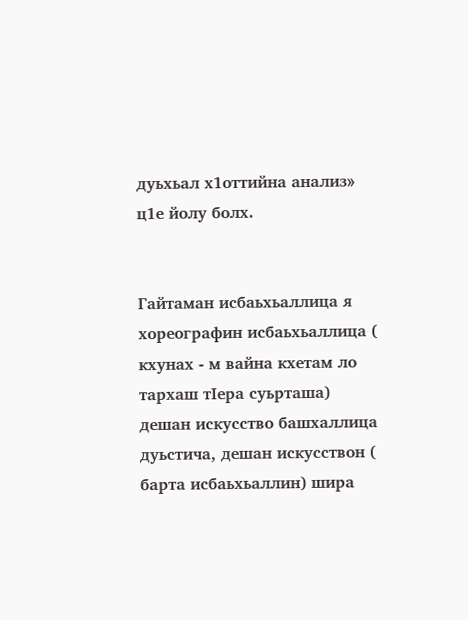дуьхьал х1оттийна анализ» ц1е йолу болх.


Гайтаман исбаьхьаллица я хореографин исбаьхьаллица ( кхунах - м вайна кхетам ло тархаш тIера суьрташа) дешан искусство башхаллица дуьстича, дешан искусствон ( барта исбаьхьаллин) шира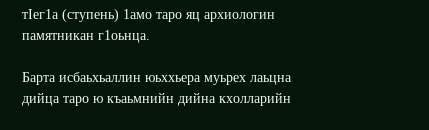тIег1а (ступень) 1амо таро яц архиологин памятникан г1оьнца.

Барта исбаьхьаллин юьххьера муьрех лаьцна дийца таро ю къаьмнийн дийна кхолларийн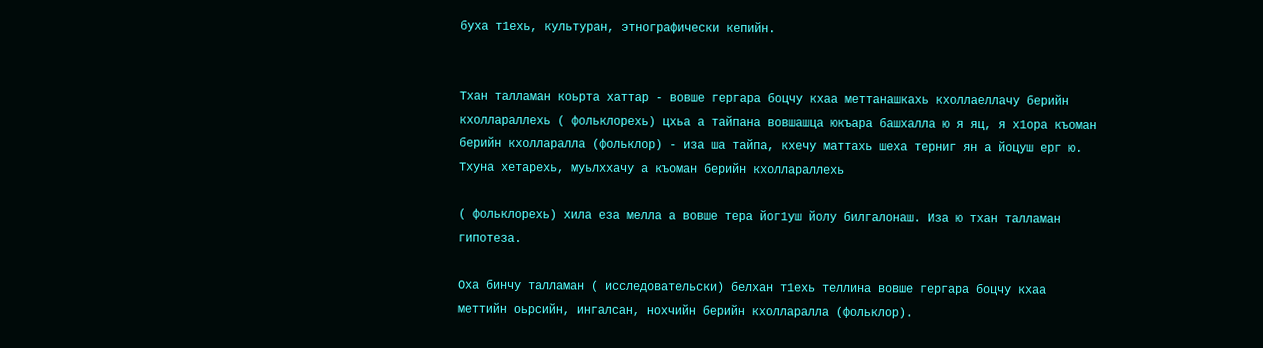буха т1ехь, культуран, этнографически кепийн.


Тхан талламан коьрта хаттар - вовше гергара боцчу кхаа меттанашкахь кхоллаеллачу берийн кхоллараллехь ( фольклорехь) цхьа а тайпана вовшашца юкъара башхалла ю я яц, я х1ора къоман берийн кхолларалла (фольклор) - иза ша тайпа, кхечу маттахь шеха терниг ян а йоцуш ерг ю. Тхуна хетарехь, муьлххачу а къоман берийн кхоллараллехь

( фольклорехь) хила еза мелла а вовше тера йог1уш йолу билгалонаш. Иза ю тхан талламан гипотеза.

Оха бинчу талламан ( исследовательски) белхан т1ехь теллина вовше гергара боцчу кхаа меттийн оьрсийн, ингалсан, нохчийн берийн кхолларалла (фольклор).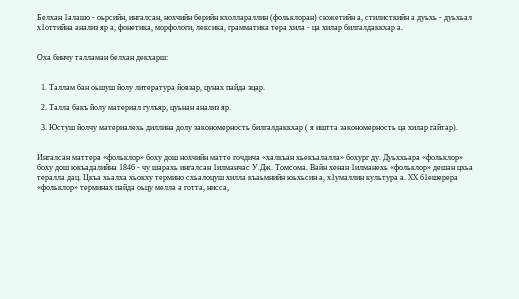Белхан 1алашо - оьрсийн, ингалсан, нохчийн берийн кхоллараллин (фольклоран) сюжетийн а, стилисткийн а дуьхь - дуьхьал х1оттийна анализ яр а, фонетика, морфологи, лексика, грамматика тера хила - ца хилар билгалдаккхар а.


Оха бинчу талламан белхан декхарш:


  1. Таллам бан оьшуш йолу литература йовзар, цунах пайда эцар.

  2. Талла бакъ йолу материал гулъяр, цуьнан анализ яр.

  3. Юстуш йолчу материалехь диллина долу закономерность билгалдаккхар ( я иштта закономерность ца хилар гайтар).


Ингалсан маттера «фольклор» боху дош нохчийн матте гочдича «халкъан хьекъалалла» бохург ду. Дуьххьара «фольклор» боху дош юкъадалийна 1846 - чу шарахь ингалсан 1илманчас У.Дж. Томсома. Вайн хенан 1илманехь «фольклор» дешан цхьа тералла дац. Цкъа хьалха хьокху термино схьалоцуш хилла къаьмнийн юьхьсин а, х1умаллин культура а. XX б1ешерера «фольклор» терминах пайда оьцу мелла а готта, нисса,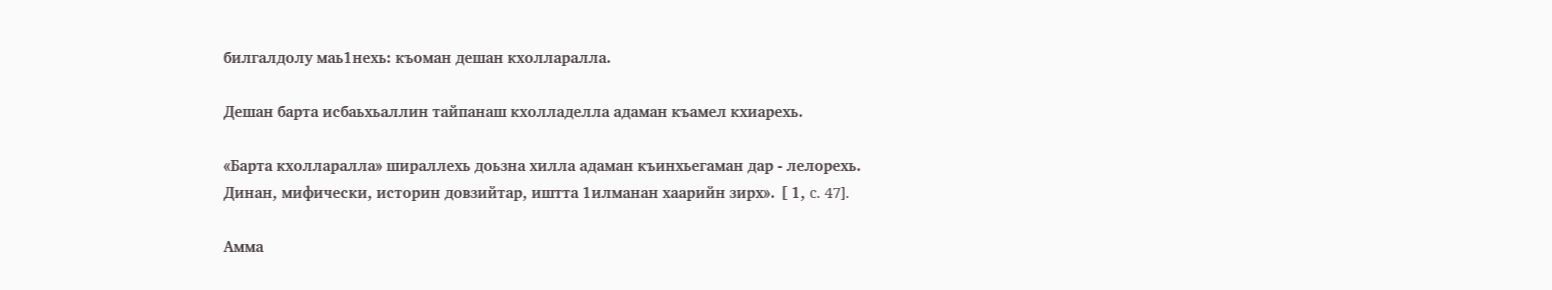билгалдолу маь1нехь: къоман дешан кхолларалла.

Дешан барта исбаьхьаллин тайпанаш кхолладелла адаман къамел кхиарехь.

«Барта кхолларалла» шираллехь доьзна хилла адаман къинхьегаман дар - лелорехь. Динан, мифически, историн довзийтар, иштта 1илманан хаарийн зирх». [ 1, c. 47].

Амма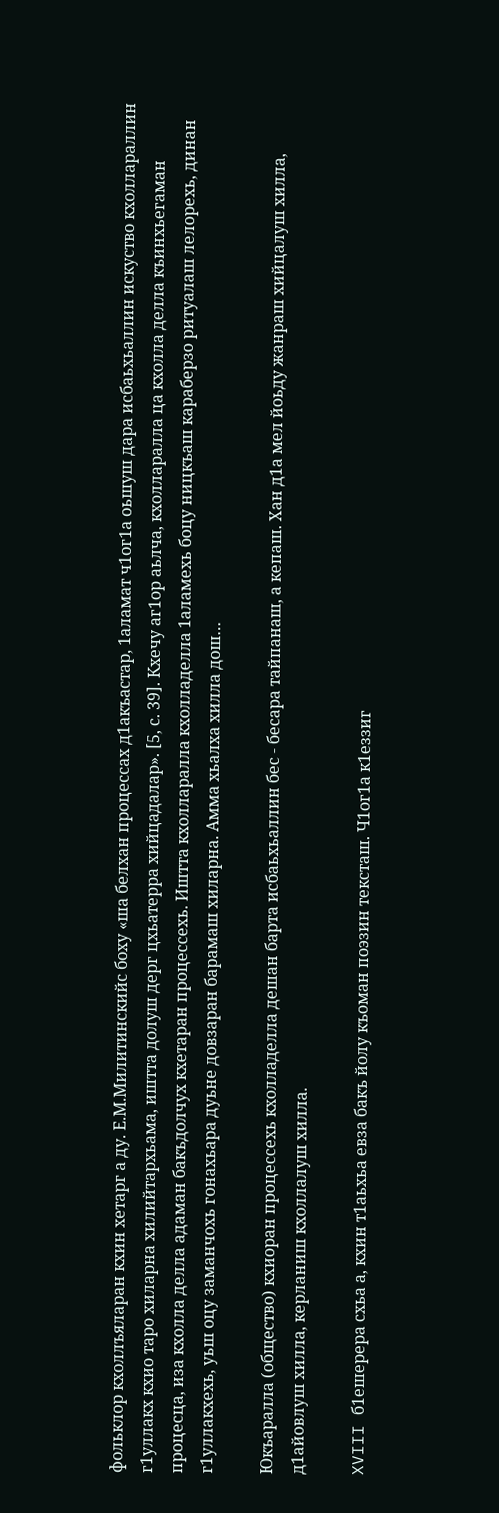фольклор кхоллъяларан кхин хетарг а ду. Е.М.Милитинскийс боху «ша белхан процессах д1акъастар, 1аламат ч1ог1а оьшуш дара исбаьхьаллин искуство кхоллараллин г1уллакх кхио таро хиларна хилийтархьама, иштта долуш дерг цхьатерра хийцадалар». [5, с. 39]. Кхечу аг1ор аьлча, кхолларалла ца кхолла делла къинхьегаман процесца, иза кхолла делла адаман бакъдолчух кхетаран процессехь. Иштта кхолларалла кхолладелла 1аламехь боцу ницкъаш караберзо ритуалаш лелорехь, динан г1уллакхехь, уьш оцу заманчохь гонахьара дуьне довзаран барамаш хиларна. Амма хьалха хилла дош…

Юкъаралла (общество) кхиоран процессехь кхолладелла дешан барта исбаьхьаллин бес - бесара тайпанаш, а кепаш. Хан д1а мел йоьду жанраш хийцалуш хилла, д1айовлуш хилла, керланиш кхоллалуш хилла.

XVIII б1ешерера схьа а, кхин т1аьхьа евза бакъ йолу къоман поэзин тексташ. Ч1ог1а к1еззиг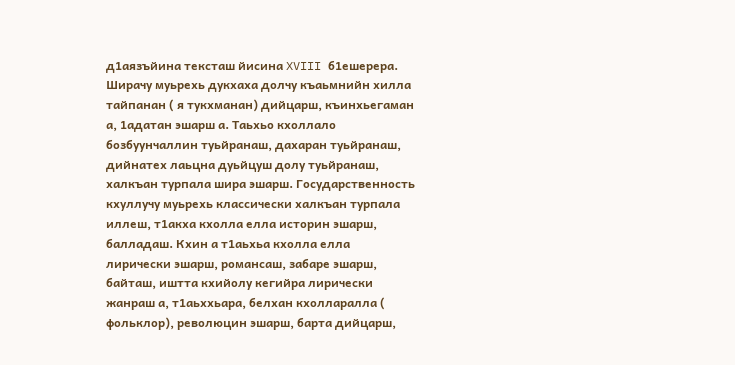д1аязъйина тексташ йисина XVIII б1ешерера. Ширачу муьрехь дукхаха долчу къаьмнийн хилла тайпанан ( я тукхманан) дийцарш, къинхьегаман а, 1адатан эшарш а. Таьхьо кхоллало бозбуунчаллин туьйранаш, дахаран туьйранаш, дийнатех лаьцна дуьйцуш долу туьйранаш, халкъан турпала шира эшарш. Государственность кхуллучу муьрехь классически халкъан турпала иллеш, т1акха кхолла елла историн эшарш, балладаш. Кхин а т1аьхьа кхолла елла лирически эшарш, романсаш, забаре эшарш, байташ, иштта кхийолу кегийра лирически жанраш а, т1аьххьара, белхан кхолларалла ( фольклор), революцин эшарш, барта дийцарш,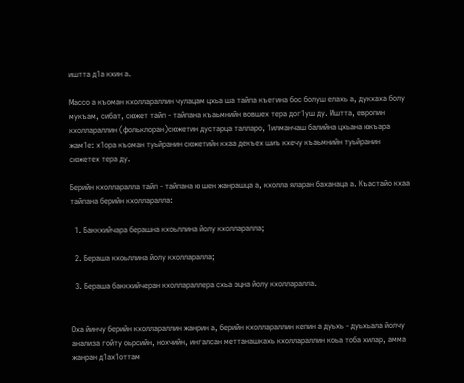иштта д1а кхин а.

Массо а къоман кхоллараллин чулацам цхьа ша тайпа къегина бос болуш елахь а, дукхаха болу мукъам, сибат, сюжет тайп - тайпана къаьмнийн вовшех тера дог1уш ду. Иштта, европин кхоллараллин (фольклоран)сюжетин дустарца талларо, 1илманчаш балийна цхьана юкъара жам1е: х1ора къоман туьйранин сюжетийн кхаа декъех шиъ кхечу къаьмнийн туьйранин сюжетех тера ду.

Берийн кхолларалла тайп - тайпана ю шен жанрашца а, кхолла яларан баханаца а. Къастайо кхаа тайпана берийн кхолларалла:

  1. Баккхийчара берашна кхоьллина йолу кхолларалла;

  2. Бераша кхоьллина йолу кхолларалла;

  3. Бераша баккхийчеран кхоллараллера схьа эцна йолу кхолларалла.


Оха йинчу берийн кхоллараллин жанрин а, берийн кхоллараллин кепин а дуьхь - дуьхьала йолчу анализа гойту оьрсийн, нохчийн, ингалсан меттанашкахь кхоллараллин коьа тоба хилар, амма жанран д1ах1оттам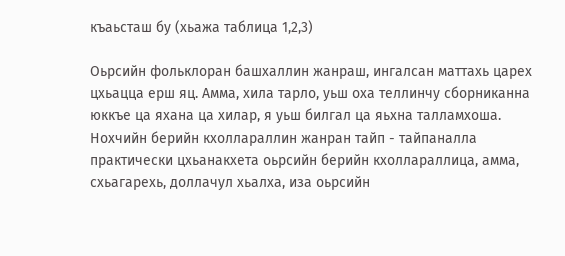къаьсташ бу (хьажа таблица 1,2,3)

Оьрсийн фольклоран башхаллин жанраш, ингалсан маттахь царех цхьацца ерш яц. Амма, хила тарло, уьш оха теллинчу сборниканна юккъе ца яхана ца хилар, я уьш билгал ца яьхна талламхоша. Нохчийн берийн кхоллараллин жанран тайп - тайпаналла практически цхьанакхета оьрсийн берийн кхоллараллица, амма, схьагарехь, доллачул хьалха, иза оьрсийн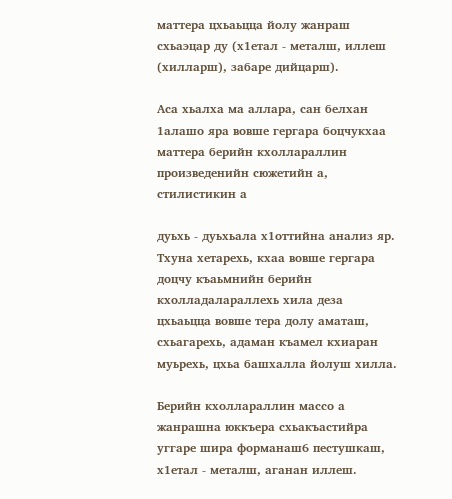маттера цхьаьцца йолу жанраш схьаэцар ду (х1етал - металш, иллеш (хилларш), забаре дийцарш).

Аса хьалха ма аллара, сан белхан 1алашо яра вовше гергара боцчукхаа маттера берийн кхоллараллин произведенийн сюжетийн а, стилистикин а

дуьхь - дуьхьала х1оттийна анализ яр. Тхуна хетарехь, кхаа вовше гергара доцчу къаьмнийн берийн кхолладалараллехь хила деза цхьаьцца вовше тера долу аматаш, схьагарехь, адаман къамел кхиаран муьрехь, цхьа башхалла йолуш хилла.

Берийн кхоллараллин массо а жанрашна юккъера схьакъастийра уггаре шира форманаш6 пестушкаш, х1етал - металш, аганан иллеш.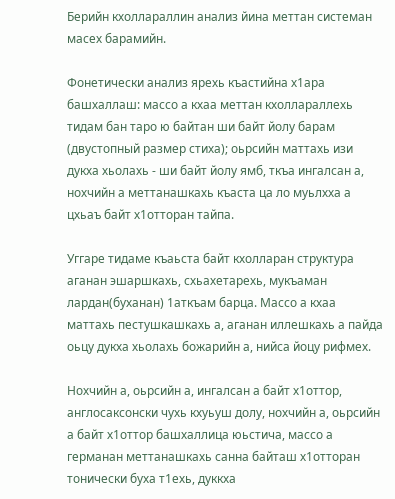Берийн кхоллараллин анализ йина меттан системан масех барамийн.

Фонетически анализ ярехь къастийна х1ара башхаллаш: массо а кхаа меттан кхоллараллехь тидам бан таро ю байтан ши байт йолу барам (двустопный размер стиха); оьрсийн маттахь изи дукха хьолахь - ши байт йолу ямб, ткъа ингалсан а, нохчийн а меттанашкахь къаста ца ло муьлхха а цхьаъ байт х1отторан тайпа.

Уггаре тидаме къаьста байт кхолларан структура аганан эшаршкахь, схьахетарехь, мукъаман лардан(буханан) 1аткъам барца. Массо а кхаа маттахь пестушкашкахь а, аганан иллешкахь а пайда оьцу дукха хьолахь божарийн а, нийса йоцу рифмех.

Нохчийн а, оьрсийн а, ингалсан а байт х1оттор, англосаксонски чухь кхуьуш долу, нохчийн а, оьрсийн а байт х1оттор башхаллица юьстича, массо а германан меттанашкахь санна байташ х1отторан тонически буха т1ехь, дуккха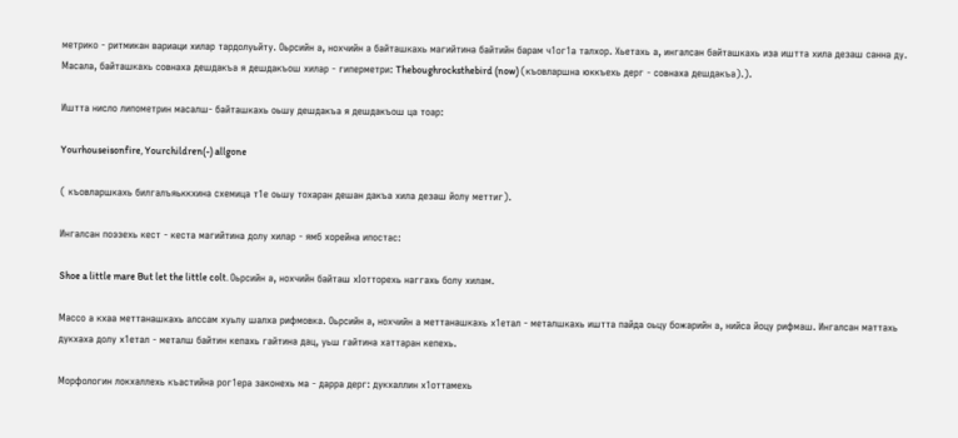метрико - ритмикан вариаци хилар тардолуьйту. Оьрсийн а, нохчийн а байташкахь магийтина байтийн барам ч1ог1а талхор. Хьетахь а, ингалсан байташкахь иза иштта хила дезаш санна ду. Масала, байташкахь совнаха дешдакъа я дешдакъош хилар - гиперметри: Theboughrocksthebird (now) (къовларшна юккъехь дерг - совнаха дешдакъа).).

Иштта нисло липометрин масалш- байташкахь оьшу дешдакъа я дешдакъош ца тоар:

Yourhouseisonfire, Yourchildren(-) allgone

( къовларшкахь билгалъяьккхина схемица т1е оьшу тохаран дешан дакъа хила дезаш йолу меттиг).

Ингалсан поэзехь кест - кеста магийтина долу хилар - ямб хорейна ипостас:

Shoe a little mare But let the little colt. Оьрсийн а, нохчийн байташ хIотторехь наггахь болу хилам.

Массо а кхаа меттанашкахь алссам хуьлу шалха рифмовка. Оьрсийн а, нохчийн а меттанашкахь х1етал - металшкахь иштта пайда оьцу божарийн а, нийса йоцу рифмаш. Ингалсан маттахь дукхаха долу х1етал - металш байтин кепахь гайтина дац, уьш гайтина хаттаран кепехь.

Морфологин локхаллехь къастийна рог1ера законехь ма - дарра дерг: дукхаллин х1оттамехь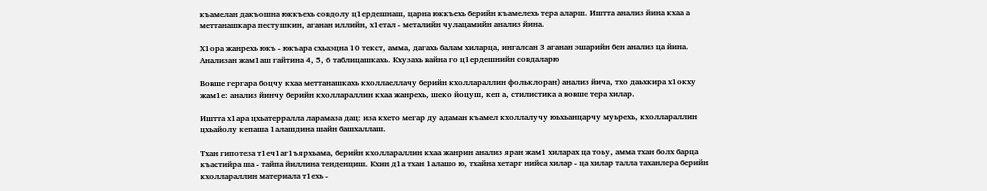къамелан дакъошна юккъехь совдолу ц1ердешнаш, царна юккъехь берийн къамелехь тера аларш. Иштта анализ йина кхаа а меттанашкара пестушкин, аганан иллийн, х1етал - металийн чулацамийн анализ йина.

Х1ора жанрехь юкъ - юкъара схьаэцна 10 текст, амма, дагахь балам хиларца, ингалсан 3 аганан эшарийн бен анализ ца йина. Анализан жам1аш гайтина 4, 5, 6 таблицашкахь. Кхузахь вайна го ц1ердешнийн совдаларю

Вовше гергара боцчу кхаа меттанашкахь кхоллаеллачу берийн кхоллараллин фольклоран) анализ йича, тхо даьхкира х1окху жам1е: анализ йинчу берийн кхоллараллин кхаа жанрехь, шеко йоцуш, кеп а, стилистика а вовше тера хилар.

Иштта х1ара цхьатерралла ларамаза дац: иза кхето мегар ду адаман къамел кхоллалучу юьхьанцарчу муьрехь, кхоллараллин цхьайолу кепаша 1алашдина шайн башхаллаш.

Тхан гипотеза т1еч1аг1ъярхьама, берийн кхоллараллин кхаа жанрин анализ яран жам1 хиларах ца тоьу, амма тхан болх барца къастийра ша - тайпа йиллина тенденциш. Кхин д1а тхан 1алашо ю, тхайна хетарг нийса хилар - ца хилар талла таханлера берийн кхоллараллин материала т1ехь -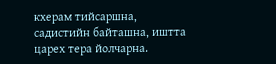кхерам тийсаршна, садистийн байташна, иштта царех тера йолчарна.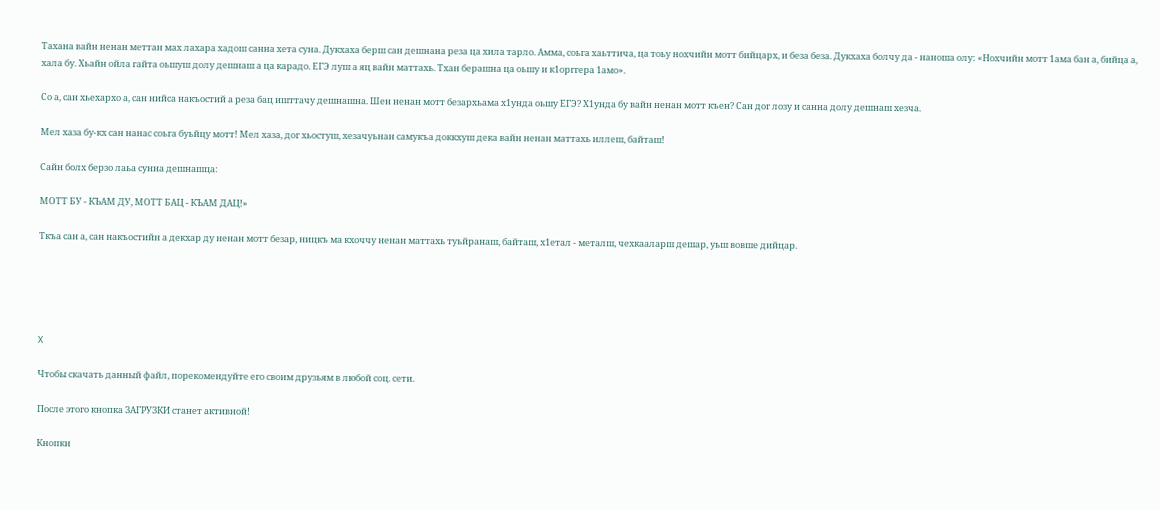Тахана вайн ненан меттан мах лахара хадош санна хета суна. Дукхаха берш сан дешнана реза ца хила тарло. Амма, соьга хаьттича, ца тоьу нохчийн мотт бийцарх, и беза беза. Дукхаха болчу да - наноша олу: «Нохчийн мотт 1ама бан а, бийца а, хала бу. Хьайн ойла гайта оьшуш долу дешнаш а ца карадо. ЕГЭ луш а яц вайн маттахь. Тхан берашна ца оьшу и к1орггера 1амо».

Со а, сан хьехархо а, сан нийса накъостий а реза бац ишттачу дешнашна. Шен ненан мотт безархьама х1унда оьшу ЕГЭ? Х1унда бу вайн ненан мотт къен? Сан дог лозу и санна долу дешнаш хезча.

Мел хаза бу-кх сан нанас соьга буьйцу мотт! Мел хаза, дог хьостуш, хезачуьнан самукъа доккхуш дека вайн ненан маттахь иллеш, байташ!

Сайн болх берзо лаьа сунна дешнашца:

МОТТ БУ - КЪАМ ДУ, МОТТ БАЦ - КЪАМ ДАЦ!»

Ткъа сан а, сан накъостийн а декхар ду ненан мотт безар, ницкъ ма кхоччу ненан маттахь туьйранаш, байташ, х1етал - металш, чехкааларш дешар, уьш вовше дийцар.





X

Чтобы скачать данный файл, порекомендуйте его своим друзьям в любой соц. сети.

После этого кнопка ЗАГРУЗКИ станет активной!

Кнопки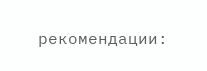рекомендации: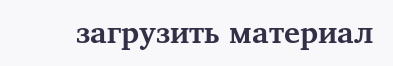загрузить материал